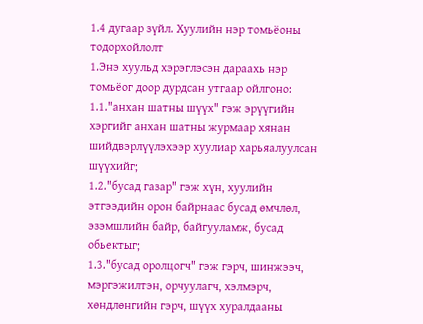1.4 дугаар зүйл. Хуулийн нэр томьёоны тодорхойлолт
1.Энэ хуульд хэрэглэсэн дараахь нэр томьёог доор дурдсан утгаар ойлгоно:
1.1."анхан шатны шүүх" гэж эрүүгийн хэргийг анхан шатны журмаар хянан шийдвэрлүүлэхээр хуулиар харьяалуулсан шүүхийг;
1.2."бусад газар" гэж хүн, хуулийн этгээдийн орон байрнаас бусад өмчлөл, эзэмшлийн байр, байгууламж, бусад обьектыг;
1.3."бусад оролцогч" гэж гэрч, шинжээч, мэргэжилтэн, орчуулагч, хэлмэрч, хөндлөнгийн гэрч, шүүх хуралдааны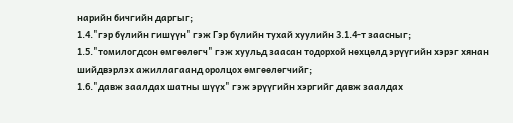нарийн бичгийн даргыг;
1.4."гэр бүлийн гишүүн" гэж Гэр бүлийн тухай хуулийн 3.1.4-т заасныг;
1.5."томилогдсон өмгөөлөгч" гэж хуульд заасан тодорхой нөхцөлд эрүүгийн хэрэг хянан шийдвэрлэх ажиллагаанд оролцох өмгөөлөгчийг;
1.6."давж заалдах шатны шүүх" гэж эрүүгийн хэргийг давж заалдах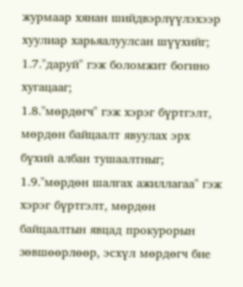журмаар хянан шийдвэрлүүлэхээр хуулиар харьяалуулсан шүүхийг;
1.7."даруй" гэж боломжит богино хугацааг;
1.8."мөрдөгч" гэж хэрэг бүртгэлт, мөрдөн байцаалт явуулах эрх бүхий албан тушаалтныг;
1.9."мөрдөн шалгах ажиллагаа" гэж хэрэг бүртгэлт, мөрдөн байцаалтын явцад прокурорын зөвшөөрлөөр, эсхүл мөрдөгч бие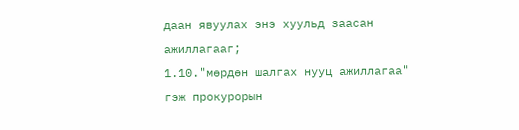даан явуулах энэ хуульд заасан ажиллагааг;
1.10."мөрдөн шалгах нууц ажиллагаа" гэж прокурорын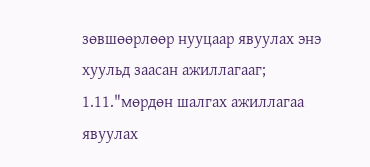зөвшөөрлөөр нууцаар явуулах энэ хуульд заасан ажиллагааг;
1.11."мөрдөн шалгах ажиллагаа явуулах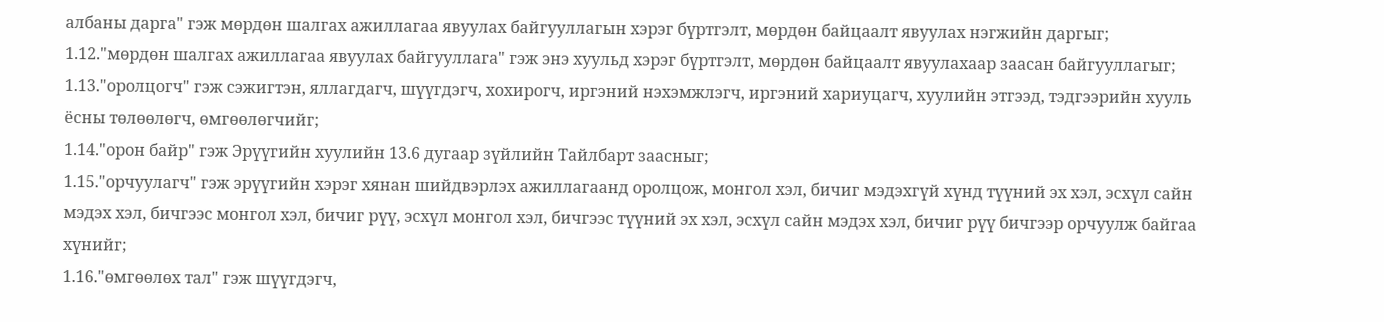албаны дарга" гэж мөрдөн шалгах ажиллагаа явуулах байгууллагын хэрэг бүртгэлт, мөрдөн байцаалт явуулах нэгжийн даргыг;
1.12."мөрдөн шалгах ажиллагаа явуулах байгууллага" гэж энэ хуульд хэрэг бүртгэлт, мөрдөн байцаалт явуулахаар заасан байгууллагыг;
1.13."оролцогч" гэж сэжигтэн, яллагдагч, шүүгдэгч, хохирогч, иргэний нэхэмжлэгч, иргэний хариуцагч, хуулийн этгээд, тэдгээрийн хууль ёсны төлөөлөгч, өмгөөлөгчийг;
1.14."орон байр" гэж Эрүүгийн хуулийн 13.6 дугаар зүйлийн Тайлбарт заасныг;
1.15."орчуулагч" гэж эрүүгийн хэрэг хянан шийдвэрлэх ажиллагаанд оролцож, монгол хэл, бичиг мэдэхгүй хүнд түүний эх хэл, эсхүл сайн мэдэх хэл, бичгээс монгол хэл, бичиг рүү, эсхүл монгол хэл, бичгээс түүний эх хэл, эсхүл сайн мэдэх хэл, бичиг рүү бичгээр орчуулж байгаа хүнийг;
1.16."өмгөөлөх тал" гэж шүүгдэгч,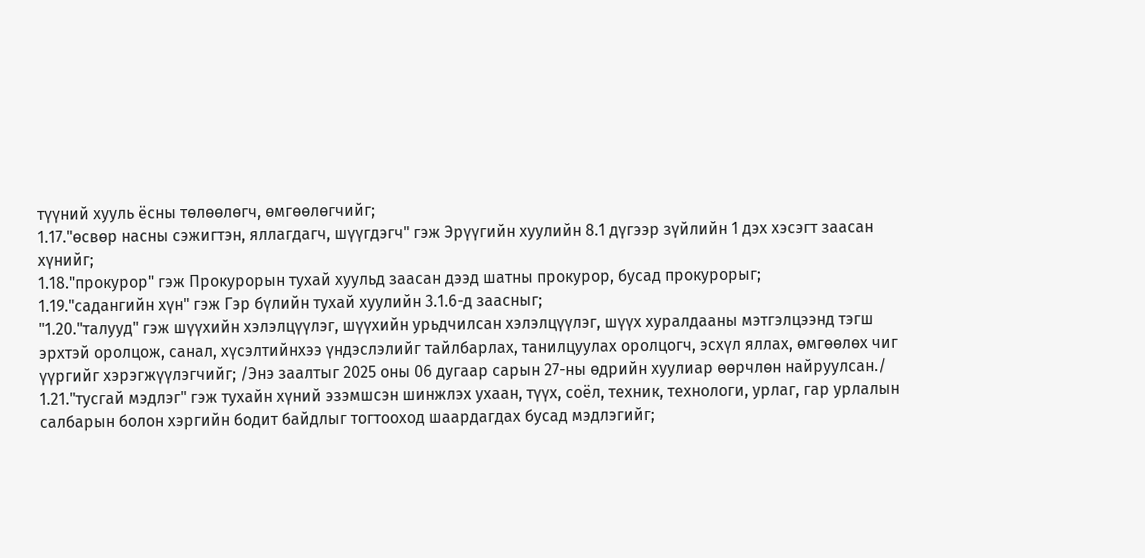түүний хууль ёсны төлөөлөгч, өмгөөлөгчийг;
1.17."өсвөр насны сэжигтэн, яллагдагч, шүүгдэгч" гэж Эрүүгийн хуулийн 8.1 дүгээр зүйлийн 1 дэх хэсэгт заасан хүнийг;
1.18."прокурор" гэж Прокурорын тухай хуульд заасан дээд шатны прокурор, бусад прокурорыг;
1.19."садангийн хүн" гэж Гэр бүлийн тухай хуулийн 3.1.6-д заасныг;
"1.20."талууд" гэж шүүхийн хэлэлцүүлэг, шүүхийн урьдчилсан хэлэлцүүлэг, шүүх хуралдааны мэтгэлцээнд тэгш эрхтэй оролцож, санал, хүсэлтийнхээ үндэслэлийг тайлбарлах, танилцуулах оролцогч, эсхүл яллах, өмгөөлөх чиг үүргийг хэрэгжүүлэгчийг; /Энэ заалтыг 2025 оны 06 дугаар сарын 27-ны өдрийн хуулиар өөрчлөн найруулсан./
1.21."тусгай мэдлэг" гэж тухайн хүний эзэмшсэн шинжлэх ухаан, түүх, соёл, техник, технологи, урлаг, гар урлалын салбарын болон хэргийн бодит байдлыг тогтооход шаардагдах бусад мэдлэгийг;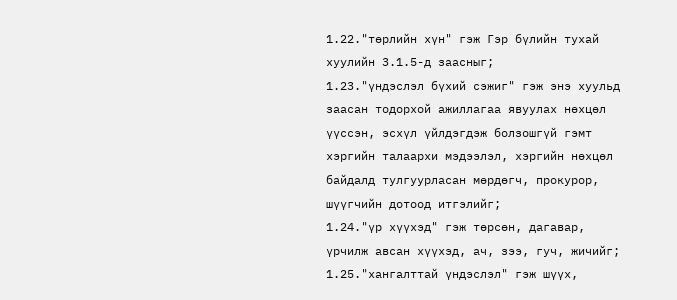1.22."төрлийн хүн" гэж Гэр бүлийн тухай хуулийн 3.1.5-д заасныг;
1.23."үндэслэл бүхий сэжиг" гэж энэ хуульд заасан тодорхой ажиллагаа явуулах нөхцөл үүссэн, эсхүл үйлдэгдэж болзошгүй гэмт хэргийн талаархи мэдээлэл, хэргийн нөхцөл байдалд тулгуурласан мөрдөгч, прокурор, шүүгчийн дотоод итгэлийг;
1.24."үр хүүхэд" гэж төрсөн, дагавар, үрчилж авсан хүүхэд, ач, зээ, гуч, жичийг;
1.25."хангалттай үндэслэл" гэж шүүх,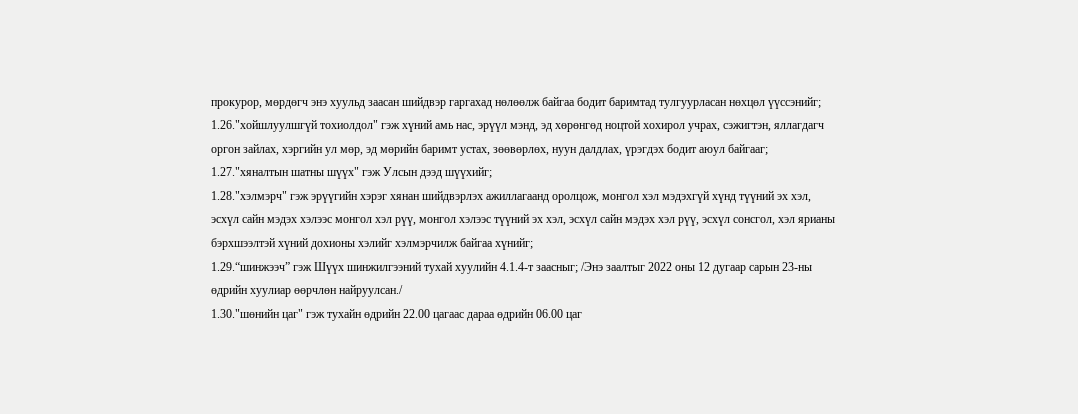прокурор, мөрдөгч энэ хуульд заасан шийдвэр гаргахад нөлөөлж байгаа бодит баримтад тулгуурласан нөхцөл үүссэнийг;
1.26."хойшлуулшгүй тохиолдол" гэж хүний амь нас, эрүүл мэнд, эд хөрөнгөд ноцтой хохирол учрах, сэжигтэн, яллагдагч оргон зайлах, хэргийн ул мөр, эд мөрийн баримт устах, зөөвөрлөх, нуун далдлах, үрэгдэх бодит аюул байгааг;
1.27."хяналтын шатны шүүх" гэж Улсын дээд шүүхийг;
1.28."хэлмэрч" гэж эрүүгийн хэрэг хянан шийдвэрлэх ажиллагаанд оролцож, монгол хэл мэдэхгүй хүнд түүний эх хэл, эсхүл сайн мэдэх хэлээс монгол хэл рүү, монгол хэлээс түүний эх хэл, эсхүл сайн мэдэх хэл рүү, эсхүл сонсгол, хэл ярианы бэрхшээлтэй хүний дохионы хэлийг хэлмэрчилж байгаа хүнийг;
1.29.“шинжээч” гэж Шүүх шинжилгээний тухай хуулийн 4.1.4-т заасныг; /Энэ заалтыг 2022 оны 12 дугаар сарын 23-ны өдрийн хуулиар өөрчлөн найруулсан./
1.30."шөнийн цаг" гэж тухайн өдрийн 22.00 цагаас дараа өдрийн 06.00 цаг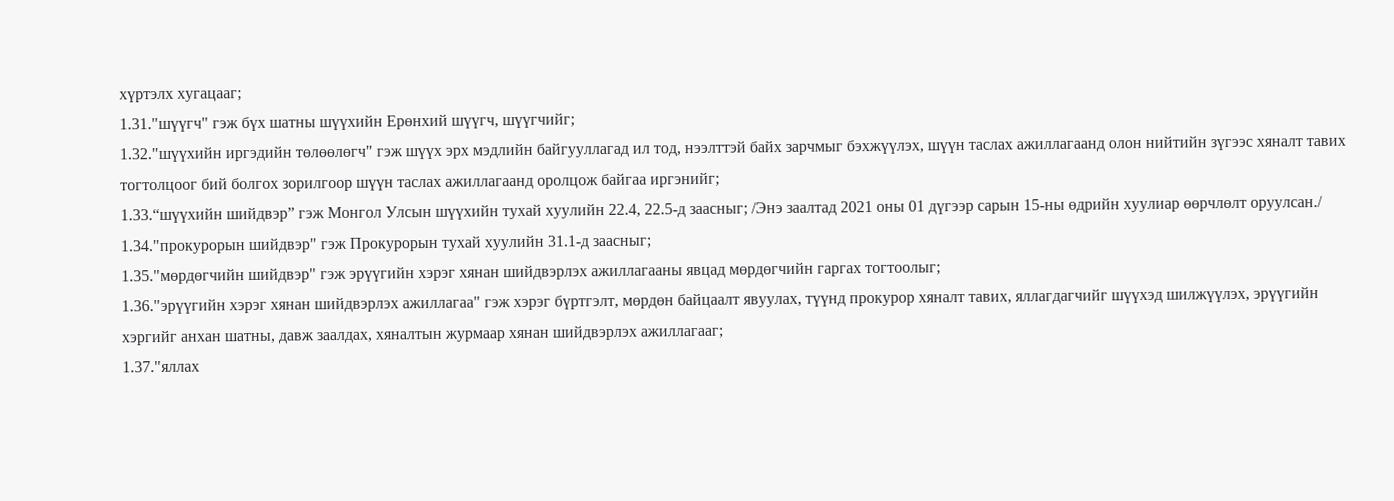хүртэлх хугацааг;
1.31."шүүгч" гэж бүх шатны шүүхийн Ерөнхий шүүгч, шүүгчийг;
1.32."шүүхийн иргэдийн төлөөлөгч" гэж шүүх эрх мэдлийн байгууллагад ил тод, нээлттэй байх зарчмыг бэхжүүлэх, шүүн таслах ажиллагаанд олон нийтийн зүгээс хяналт тавих тогтолцоог бий болгох зорилгоор шүүн таслах ажиллагаанд оролцож байгаа иргэнийг;
1.33.“шүүхийн шийдвэр” гэж Монгол Улсын шүүхийн тухай хуулийн 22.4, 22.5-д заасныг; /Энэ заалтад 2021 оны 01 дүгээр сарын 15-ны өдрийн хуулиар өөрчлөлт оруулсан./
1.34."прокурорын шийдвэр" гэж Прокурорын тухай хуулийн 31.1-д заасныг;
1.35."мөрдөгчийн шийдвэр" гэж эрүүгийн хэрэг хянан шийдвэрлэх ажиллагааны явцад мөрдөгчийн гаргах тогтоолыг;
1.36."эрүүгийн хэрэг хянан шийдвэрлэх ажиллагаа" гэж хэрэг бүртгэлт, мөрдөн байцаалт явуулах, түүнд прокурор хяналт тавих, яллагдагчийг шүүхэд шилжүүлэх, эрүүгийн хэргийг анхан шатны, давж заалдах, хяналтын журмаар хянан шийдвэрлэх ажиллагааг;
1.37."яллах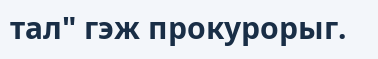тал" гэж прокурорыг.